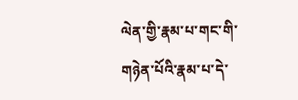ལེན་གྱི་རྣམ་པ་གང་གི་གཉེན་པོའི་རྣམ་པ་དེ་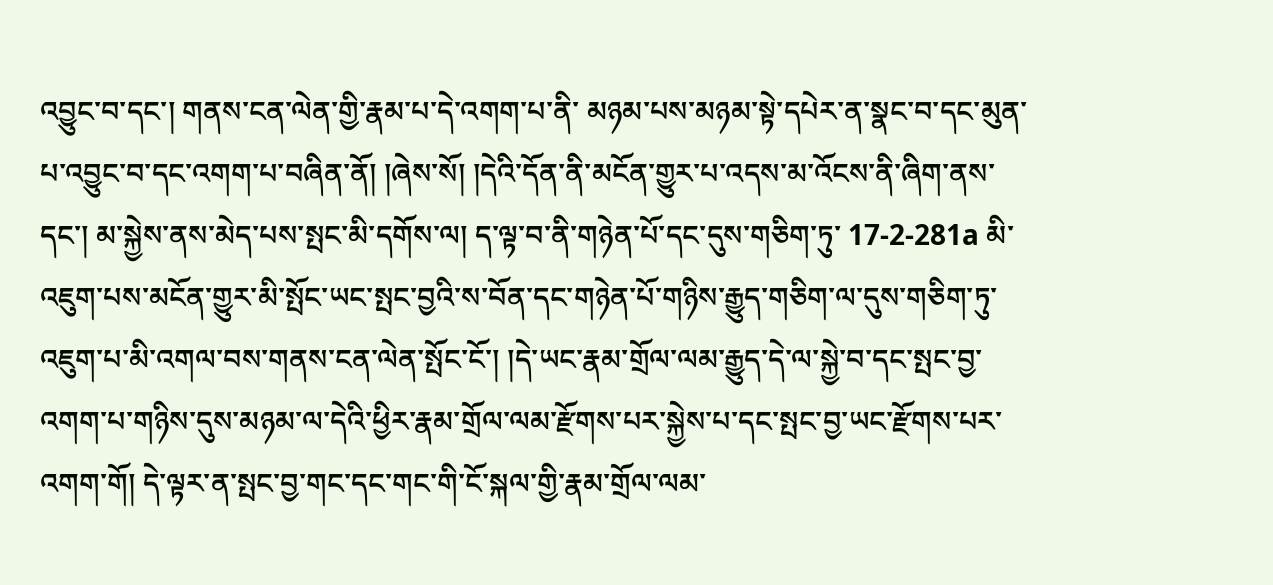འབྱུང་བ་དང་། གནས་ངན་ལེན་གྱི་རྣམ་པ་དེ་འགག་པ་ནི་ མཉམ་པས་མཉམ་སྟེ་དཔེར་ན་སྣང་བ་དང་མུན་པ་འབྱུང་བ་དང་འགག་པ་བཞིན་ནོ། །ཞེས་སོ། །དེའི་དོན་ནི་མངོན་གྱུར་པ་འདས་མ་འོངས་ནི་ཞིག་ནས་དང་། མ་སྐྱེས་ནས་མེད་པས་སྤང་མི་དགོས་ལ། ད་ལྟ་བ་ནི་གཉེན་པོ་དང་དུས་གཅིག་ཏུ་ 17-2-281a མི་འཇུག་པས་མངོན་གྱུར་མི་སྤོང་ཡང་སྤང་བྱའི་ས་བོན་དང་གཉེན་པོ་གཉིས་རྒྱུད་གཅིག་ལ་དུས་གཅིག་ཏུ་འཇུག་པ་མི་འགལ་བས་གནས་ངན་ལེན་སྤོང་ངོ་། །དེ་ཡང་རྣམ་གྲོལ་ལམ་རྒྱུད་དེ་ལ་སྐྱེ་བ་དང་སྤང་བྱ་ འགག་པ་གཉིས་དུས་མཉམ་ལ་དེའི་ཕྱིར་རྣམ་གྲོལ་ལམ་རྫོགས་པར་སྐྱེས་པ་དང་སྤང་བྱ་ཡང་རྫོགས་པར་འགག་གོ། དེ་ལྟར་ན་སྤང་བྱ་གང་དང་གང་གི་ངོ་སྐལ་གྱི་རྣམ་གྲོལ་ལམ་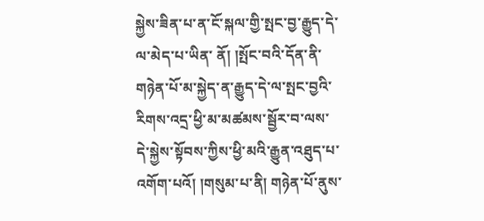སྐྱེས་ཟིན་པ་ན་ངོ་སྐལ་གྱི་སྤང་བྱ་རྒྱུད་དེ་ལ་མེད་པ་ཡིན་ ནོ། །སྤོང་བའི་དོན་ནི་གཉེན་པོ་མ་སྐྱེད་ན་རྒྱུད་དེ་ལ་སྤང་བྱའི་རིགས་འདྲ་ཕྱི་མ་མཚམས་སྦྱོར་བ་ལས་དེ་སྐྱེས་སྟོབས་ཀྱིས་ཕྱི་མའི་རྒྱུན་འཐུད་པ་འགོག་པའོ། །གསུམ་པ་ནི། གཉེན་པོ་ནུས་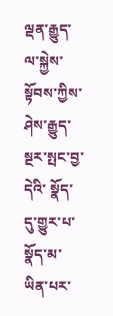ལྡན་རྒྱུད་ལ་སྐྱེས་སྟོབས་ཀྱིས་ཤེས་རྒྱུད་སྔར་སྤང་བྱ་དེའི་ སྣོད་དུ་གྱུར་པ་སྣོད་མ་ཡིན་པར་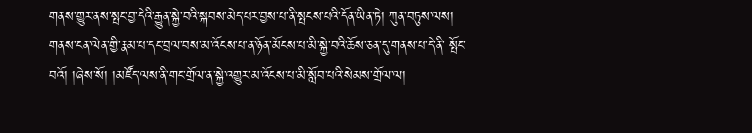གནས་གྱུར་ནས་སྤང་བྱ་དེའི་རྒྱུན་སྐྱེ་བའི་སྐབས་མེད་པར་བྱས་པ་ནི་སྤངས་པའི་དོན་ཡིན་ཏེ། ཀུན་བཏུས་ལས། གནས་ངན་ལེན་གྱི་རྣམ་པ་དང་བྲལ་བས་མ་འོངས་པ་ན་ཉོན་མོངས་པ་མི་སྐྱེ་བའི་ཆོས་ཅན་དུ་གནས་པ་དེ་ནི་ སྤོང་བའོ། །ཞེས་སོ། །མཛོད་ལས་ནི་གང་གྲོལ་ན་སྐྱེ་འགྱུར་མ་འོངས་པ་མི་སློབ་པའི་སེམས་གྲོལ་ལ།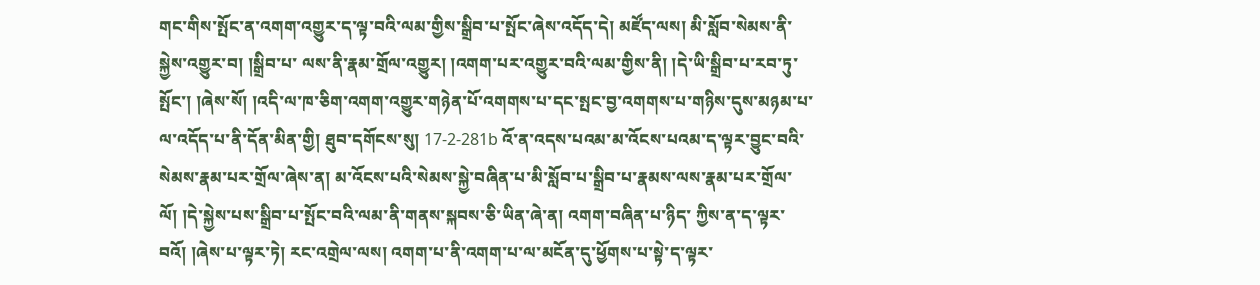གང་གིས་སྤོང་ན་འགག་འགྱུར་ད་ལྟ་བའི་ལམ་གྱིས་སྒྲིབ་པ་སྤོང་ཞེས་འདོད་དེ། མཛོད་ལས། མི་སློབ་སེམས་ནི་སྐྱེས་འགྱུར་བ། །སྒྲིབ་པ་ ལས་ནི་རྣམ་གྲོལ་འགྱུར། །འགག་པར་འགྱུར་བའི་ལམ་གྱིས་ནི། །དེ་ཡི་སྒྲིབ་པ་རབ་ཏུ་སྤོང་། །ཞེས་སོ། །འདི་ལ་ཁ་ཅིག་འགག་འགྱུར་གཉེན་པོ་འགགས་པ་དང་སྤང་བྱ་འགགས་པ་གཉིས་དུས་མཉམ་པ་ལ་འདོད་པ་ནི་དོན་མིན་གྱི། ཐུབ་དགོངས་སུ། 17-2-281b འོ་ན་འདས་པའམ་མ་འོངས་པའམ་ད་ལྟར་བྱུང་བའི་སེམས་རྣམ་པར་གྲོལ་ཞེས་ན། མ་འོངས་པའི་སེམས་སྐྱེ་བཞིན་པ་མི་སློབ་པ་སྒྲིབ་པ་རྣམས་ལས་རྣམ་པར་གྲོལ་ལོ། །དེ་སྐྱེས་པས་སྒྲིབ་པ་སྤོང་བའི་ལམ་ནི་གནས་སྐབས་ཅི་ཡིན་ཞེ་ན། འགག་བཞིན་པ་ཉིད་ ཀྱིས་ན་ད་ལྟར་བའོ། །ཞེས་པ་ལྟར་ཏེ། རང་འགྲེལ་ལས། འགག་པ་ནི་འགག་པ་ལ་མངོན་དུ་ཕྱོགས་པ་སྟེ་ད་ལྟར་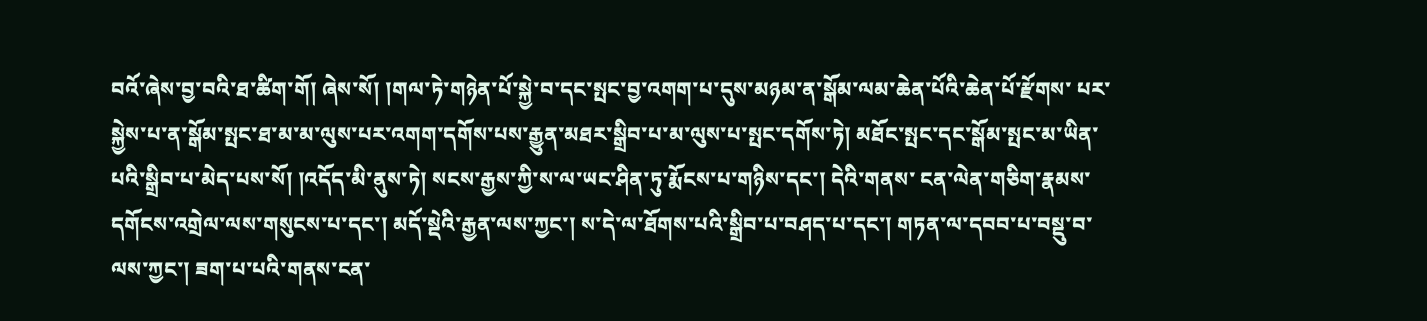བའོ་ཞེས་བྱ་བའི་ཐ་ཚིག་གོ། ཞེས་སོ། །གལ་ཏེ་གཉེན་པོ་སྐྱེ་བ་དང་སྤང་བྱ་འགག་པ་དུས་མཉམ་ན་སྒོམ་ལམ་ཆེན་པོའི་ཆེན་པོ་རྫོགས་ པར་སྐྱེས་པ་ན་སྒོམ་སྤང་ཐ་མ་མ་ལུས་པར་འགག་དགོས་པས་རྒྱུན་མཐར་སྒྲིབ་པ་མ་ལུས་པ་སྤང་དགོས་ཏེ། མཐོང་སྤང་དང་སྒོམ་སྤང་མ་ཡིན་པའི་སྒྲིབ་པ་མེད་པས་སོ། །འདོད་མི་ནུས་ཏེ། སངས་རྒྱས་ཀྱི་ས་ལ་ཡང་ཤིན་ཏུ་རྨོངས་པ་གཉིས་དང་། དེའི་གནས་ ངན་ལེན་གཅིག་རྣམས་དགོངས་འགྲེལ་ལས་གསུངས་པ་དང་། མདོ་སྡེའི་རྒྱན་ལས་ཀྱང་། ས་དེ་ལ་ཐོགས་པའི་སྒྲིབ་པ་བཤད་པ་དང་། གཏན་ལ་དབབ་པ་བསྡུ་བ་ལས་ཀྱང་། ཟག་པ་པའི་གནས་ངན་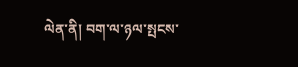ལེན་ནི། བག་ལ་ཉལ་སྤངས་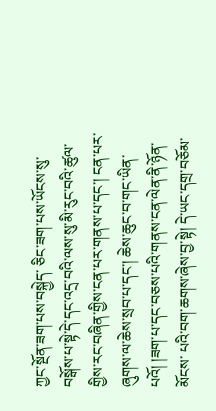ཀྱང་སྔོན་ཟག་པས་བསྐྱེད་ ཅིང་ཟག་པས་ཡོངས་སུ་བསྒོས་པ་སྟེ་དེ་དང་འདྲ་བའི་ལས་སུ་མི་རུང་བའི་ཚུལ་གྱིས་རང་བཞིན་གྱིས་ངན་པར་གནས་པ་དང་། ངན་པར་ཞུགས་ལ་ཆེས་སྲབ་པ་དང་། ཆེས་ཆུང་བ་གང་ཡིན་པའོ། །ཟག་པ་དང་བཅས་པའི་གནས་ངན་ལེན་ནི་ཉོན་མོངས་ པའི་བག་ཆགས་ཞེས་བྱ་སྟེ། དེ་ཡང་དགྲ་བཅོམ་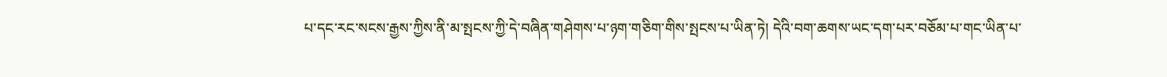པ་དང་རང་སངས་རྒྱས་ཀྱིས་ནི་མ་སྤངས་ཀྱི་དེ་བཞིན་གཤེགས་པ་ཉག་གཅིག་གིས་སྤངས་པ་ཡིན་ཏེ། དེའི་བག་ཆགས་ཡང་དག་པར་བཅོམ་པ་གང་ཡིན་པ་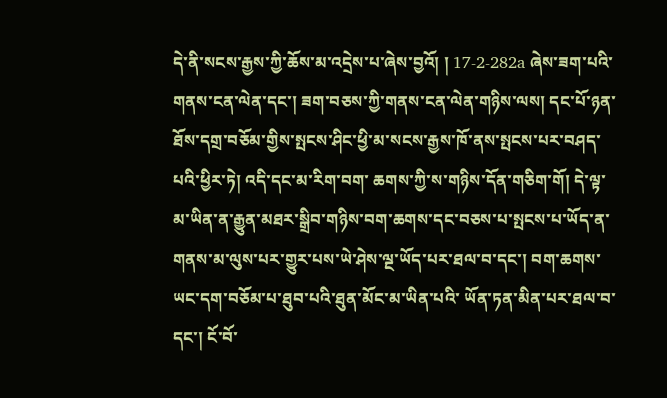དེ་ནི་སངས་རྒྱས་ཀྱི་ཆོས་མ་འདྲེས་པ་ཞེས་བྱའོ། ། 17-2-282a ཞེས་ཟག་པའི་གནས་ངན་ལེན་དང་། ཟག་བཅས་ཀྱི་གནས་ངན་ལེན་གཉིས་ལས། དང་པོ་ཉན་ཐོས་དགྲ་བཅོམ་གྱིས་སྤངས་ཤིང་ཕྱི་མ་སངས་རྒྱས་ཁོ་ནས་སྤངས་པར་བཤད་པའི་ཕྱིར་ཏེ། འདི་དང་མ་རིག་བག་ ཆགས་ཀྱི་ས་གཉིས་དོན་གཅིག་གོ། དེ་ལྟ་མ་ཡིན་ན་རྒྱུན་མཐར་སྒྲིབ་གཉིས་བག་ཆགས་དང་བཅས་པ་སྤངས་པ་ཡོད་ན་གནས་མ་ལུས་པར་གྱུར་པས་ཡེ་ཤེས་ལྔ་ཡོད་པར་ཐལ་བ་དང་། བག་ཆགས་ཡང་དག་བཅོམ་པ་ཐུབ་པའི་ཐུན་མོང་མ་ཡིན་པའི་ ཡོན་ཏན་མིན་པར་ཐལ་བ་དང་། ངོ་བོ་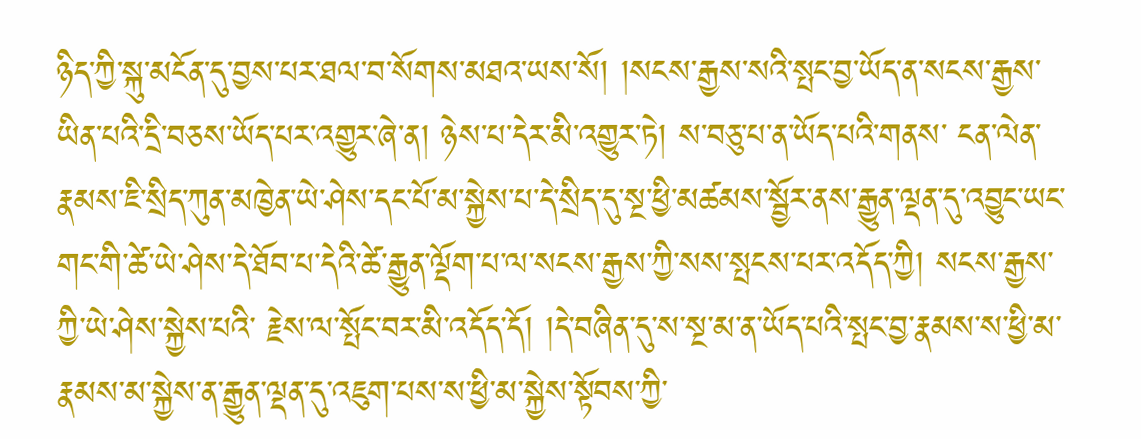ཉིད་ཀྱི་སྐུ་མངོན་དུ་བྱས་པར་ཐལ་བ་སོགས་མཐའ་ཡས་སོ། །སངས་རྒྱས་སའི་སྤང་བྱ་ཡོད་ན་སངས་རྒྱས་ཡིན་པའི་དྲི་བཅས་ཡོད་པར་འགྱུར་ཞེ་ན། ཉེས་པ་དེར་མི་འགྱུར་ཏེ། ས་བཅུ་པ་ན་ཡོད་པའི་གནས་ ངན་ལེན་རྣམས་ཇི་སྲིད་ཀུན་མཁྱེན་ཡེ་ཤེས་དང་པོ་མ་སྐྱེས་པ་དེ་སྲིད་དུ་སྔ་ཕྱི་མཚམས་སྦྱོར་ནས་རྒྱུན་ལྡན་དུ་འབྱུང་ཡང་གང་གི་ཚེ་ཡེ་ཤེས་དེ་ཐོབ་པ་དེའི་ཚེ་རྒྱུན་ལྡོག་པ་ལ་སངས་རྒྱས་ཀྱི་སས་སྤངས་པར་འདོད་ཀྱི། སངས་རྒྱས་ཀྱི་ཡེ་ཤེས་སྐྱེས་པའི་ རྗེས་ལ་སྤོང་བར་མི་འདོད་དོ། །དེ་བཞིན་དུ་ས་སྔ་མ་ན་ཡོད་པའི་སྤང་བྱ་རྣམས་ས་ཕྱི་མ་རྣམས་མ་སྐྱེས་ན་རྒྱུན་ལྡན་དུ་འཇུག་པས་ས་ཕྱི་མ་སྐྱེས་སྟོབས་ཀྱི་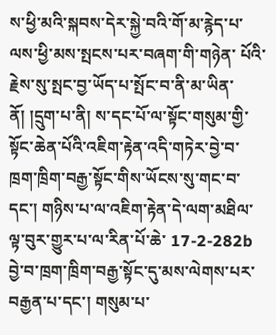ས་ཕྱི་མའི་སྐབས་དེར་སྐྱེ་བའི་གོ་མ་རྙེད་པ་ལས་ཕྱི་མས་སྤངས་པར་བཞག་གི་གཉེན་ པོའི་རྗེས་སུ་སྤང་བྱ་ཡོད་པ་སྤོང་བ་ནི་མ་ཡིན་ནོ། །དྲུག་པ་ནི། ས་དང་པོ་ལ་སྟོང་གསུམ་གྱི་སྟོང་ཆེན་པོའི་འཇིག་རྟེན་འདི་གཏེར་བྱེ་བ་ཁྲག་ཁྲིག་བརྒྱ་སྟོང་གིས་ཡོངས་སུ་གང་བ་དང་། གཉིས་པ་ལ་འཇིག་རྟེན་དེ་ལག་མཐིལ་ལྟ་བུར་གྱུར་པ་ལ་རིན་པོ་ཆེ་ 17-2-282b བྱེ་བ་ཁྲག་ཁྲིག་བརྒྱ་སྟོང་དུ་མས་ལེགས་པར་བརྒྱན་པ་དང་། གསུམ་པ་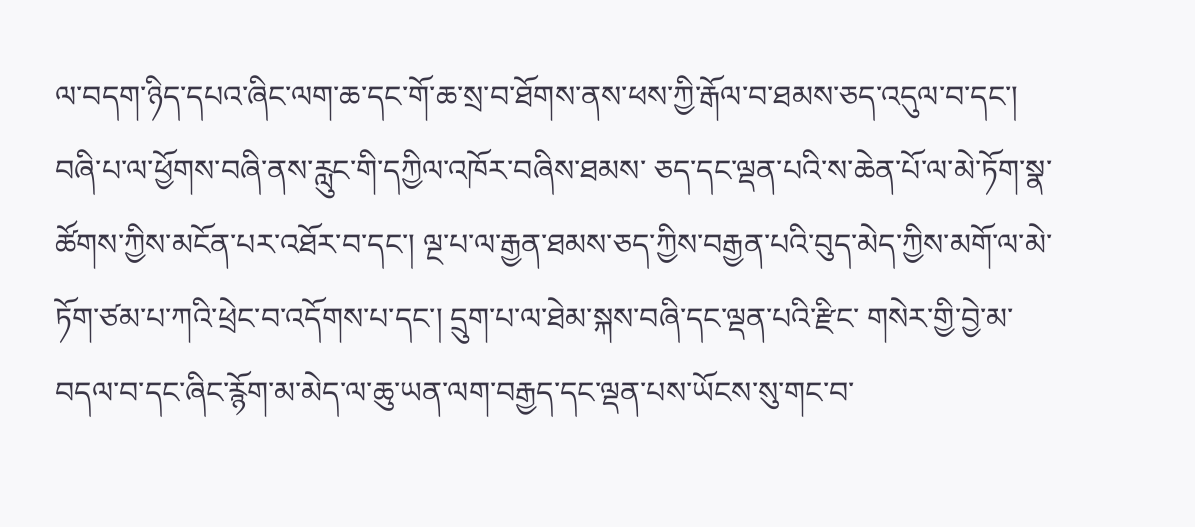ལ་བདག་ཉིད་དཔའ་ཞིང་ལག་ཆ་དང་གོ་ཆ་སྲ་བ་ཐོགས་ནས་ཕས་ཀྱི་རྒོལ་བ་ཐམས་ཅད་འདུལ་བ་དང་། བཞི་པ་ལ་ཕྱོགས་བཞི་ནས་རླུང་གི་དཀྱིལ་འཁོར་བཞིས་ཐམས་ ཅད་དང་ལྡན་པའི་ས་ཆེན་པོ་ལ་མེ་ཏོག་སྣ་ཚོགས་ཀྱིས་མངོན་པར་འཐོར་བ་དང་། ལྔ་པ་ལ་རྒྱན་ཐམས་ཅད་ཀྱིས་བརྒྱན་པའི་བུད་མེད་ཀྱིས་མགོ་ལ་མེ་ཏོག་ཙམ་པ་ཀའི་ཕྲེང་བ་འདོགས་པ་དང་། དྲུག་པ་ལ་ཐེམ་སྐས་བཞི་དང་ལྡན་པའི་རྫིང་ གསེར་གྱི་བྱེ་མ་བདལ་བ་དང་ཞིང་རྙོག་མ་མེད་ལ་ཆུ་ཡན་ལག་བརྒྱད་དང་ལྡན་པས་ཡོངས་སུ་གང་བ་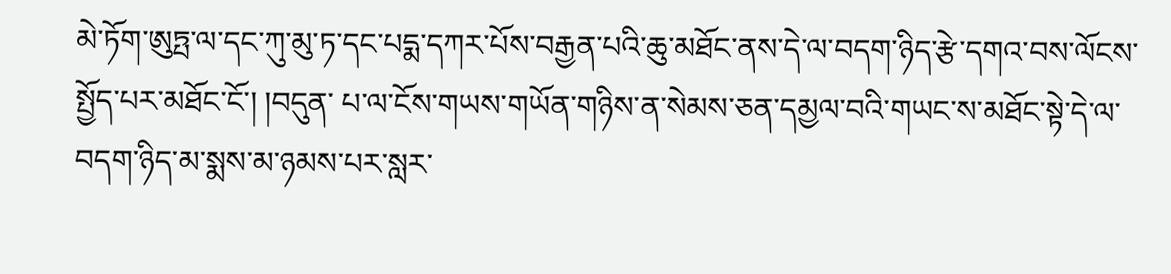མེ་ཏོག་ཨུཏྤ་ལ་དང་ཀུ་མུ་ཏ་དང་པདྨ་དཀར་པོས་བརྒྱན་པའི་ཆུ་མཐོང་ནས་དེ་ལ་བདག་ཉིད་རྩེ་དགའ་བས་ལོངས་སྤྱོད་པར་མཐོང་ངོ་། །བདུན་ པ་ལ་ངོས་གཡས་གཡོན་གཉིས་ན་སེམས་ཅན་དམྱལ་བའི་གཡང་ས་མཐོང་སྟེ་དེ་ལ་བདག་ཉིད་མ་སྨས་མ་ཉམས་པར་སླར་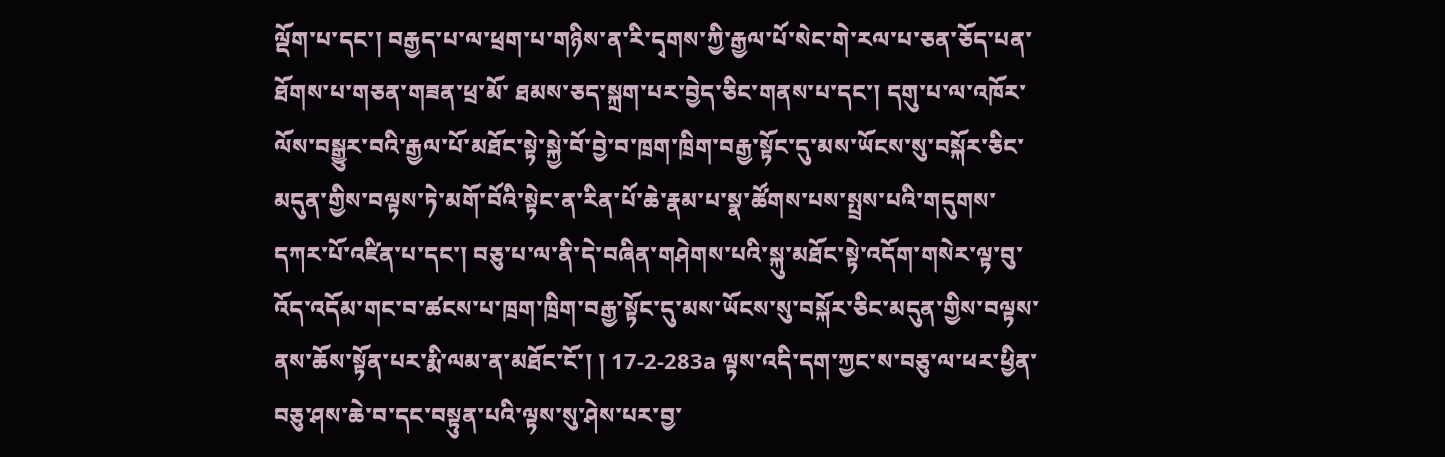ལྡོག་པ་དང་། བརྒྱད་པ་ལ་ཕྲག་པ་གཉིས་ན་རི་དྭགས་ཀྱི་རྒྱལ་པོ་སེང་གེ་རལ་པ་ཅན་ཅོད་པན་ཐོགས་པ་གཅན་གཟན་ཕྲ་མོ་ ཐམས་ཅད་སྐྲག་པར་བྱེད་ཅིང་གནས་པ་དང་། དགུ་པ་ལ་འཁོར་ལོས་བསྒྱུར་བའི་རྒྱལ་པོ་མཐོང་སྟེ་སྐྱེ་བོ་བྱེ་བ་ཁྲག་ཁྲིག་བརྒྱ་སྟོང་དུ་མས་ཡོངས་སུ་བསྐོར་ཅིང་མདུན་གྱིས་བལྟས་ཏེ་མགོ་བོའི་སྟེང་ན་རིན་པོ་ཆེ་རྣམ་པ་སྣ་ཚོགས་པས་སྤྲས་པའི་གདུགས་ དཀར་པོ་འཛིན་པ་དང་། བཅུ་པ་ལ་ནི་དེ་བཞིན་གཤེགས་པའི་སྐུ་མཐོང་སྟེ་འདོག་གསེར་ལྟ་བུ་འོད་འདོམ་གང་བ་ཚངས་པ་ཁྲག་ཁྲིག་བརྒྱ་སྟོང་དུ་མས་ཡོངས་སུ་བསྐོར་ཅིང་མདུན་གྱིས་བལྟས་ནས་ཆོས་སྟོན་པར་རྨི་ལམ་ན་མཐོང་ངོ་། ། 17-2-283a ལྟས་འདི་དག་ཀྱང་ས་བཅུ་ལ་ཕར་ཕྱིན་བཅུ་ཤས་ཆེ་བ་དང་བསྟུན་པའི་ལྟས་སུ་ཤེས་པར་བྱ་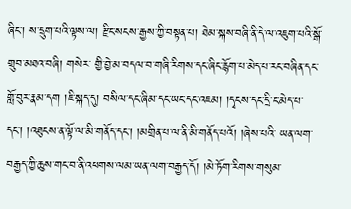ཞིང་། ས་དྲུག་པའི་ལྟས་ལ། རྫིང་སངས་རྒྱས་ཀྱི་བསྟན་པ། ཐེམ་སྐས་བཞི་ནི་དེ་ལ་འཇུག་པའི་སྒོ་གྲུབ་མཐའ་བཞི། གསེར་ གྱི་བྱེ་མ་བདལ་བ་གཞི་རིགས་དང་ཞིང་རྙོག་པ་མེད་པ་རང་བཞིན་དང་གློ་བུར་རྣམ་དག །ཇི་སྐད་དུ། བསིལ་དང་ཞིམ་དང་ཡང་དང་འཇམ། །དྭངས་དང་དྲི་ང་མེད་པ་དང་། །འཐུངས་ན་ལྟོ་ལ་མི་གནོད་དང་། །མགྲིན་པ་ལ་ནི་མི་གནོད་པའོ། །ཞེས་པའི་ ཡན་ལག་བརྒྱད་ཀྱི་ཆུས་གང་བ་ནི་འཕགས་ལམ་ཡན་ལག་བརྒྱད་དོ། །མེ་ཏོག་རིགས་གསུམ་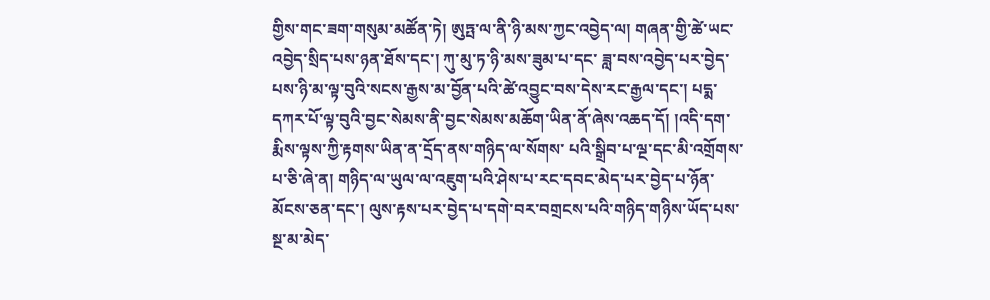གྱིས་གང་ཟག་གསུམ་མཚོན་ཏེ། ཨུཏྤ་ལ་ནི་ཉི་མས་ཀྱང་འབྱེད་ལ། གཞན་གྱི་ཚེ་ཡང་འབྱེད་སྲིད་པས་ཉན་ཐོས་དང་། ཀུ་མུ་ཏ་ཉི་མས་ཟུམ་པ་དང་ ཟླ་བས་འབྱེད་པར་བྱེད་པས་ཉི་མ་ལྟ་བུའི་སངས་རྒྱས་མ་བྱོན་པའི་ཚེ་འབྱུང་བས་དེས་རང་རྒྱལ་དང་། པདྨ་དཀར་པོ་ལྟ་བུའི་བྱང་སེམས་ནི་བྱང་སེམས་མཆོག་ཡིན་ནོ་ཞེས་འཆད་དོ། །འདི་དག་རྨིས་ལྟས་ཀྱི་རྟགས་ཡིན་ན་དྲོད་ནས་གཉིད་ལ་སོགས་ པའི་སྒྲིབ་པ་ལྔ་དང་མི་འགྲོགས་པ་ཅི་ཞེ་ན། གཉིད་ལ་ཡུལ་ལ་འཇུག་པའི་ཤེས་པ་རང་དབང་མེད་པར་བྱེད་པ་ཉོན་མོངས་ཅན་དང་། ལུས་རྟས་པར་བྱེད་པ་དགེ་བར་བགྲངས་པའི་གཉིད་གཉིས་ཡོད་པས་སྔ་མ་མེད་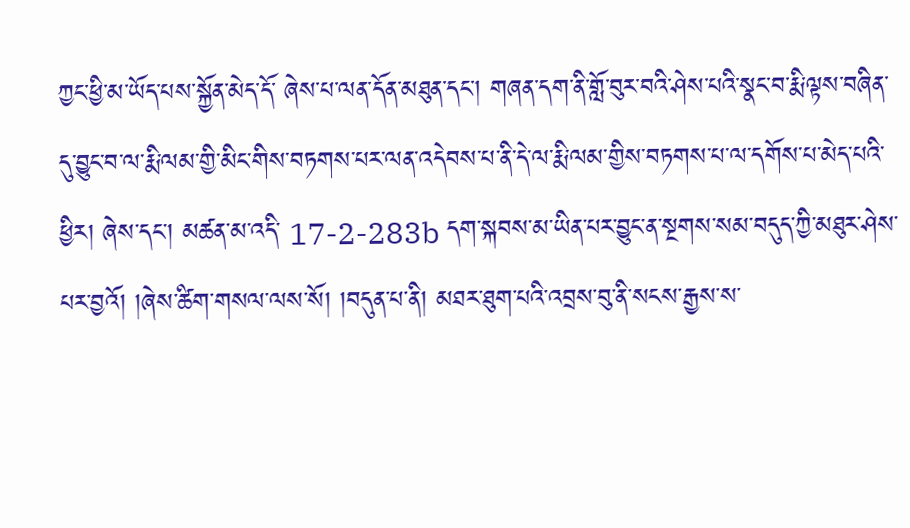ཀྱང་ཕྱི་མ་ཡོད་པས་སྐྱོན་མེད་དོ་ ཞེས་པ་ལན་དོན་མཐུན་དང་། གཞན་དག་ནི་གློ་བུར་བའི་ཤེས་པའི་སྣང་བ་རྨི་ལྟས་བཞིན་དུ་བྱུང་བ་ལ་རྨི་ལམ་གྱི་མིང་གིས་བཏགས་པར་ལན་འདེབས་པ་ནི་དེ་ལ་རྨི་ལམ་གྱིས་བཏགས་པ་ལ་དགོས་པ་མེད་པའི་ཕྱིར། ཞེས་དང་། མཚན་མ་འདི་ 17-2-283b དག་སྐབས་མ་ཡིན་པར་བྱུང་ན་སྔགས་སམ་བདུད་ཀྱི་མཐུར་ཤེས་པར་བྱའོ། །ཞེས་ཚིག་གསལ་ལས་སོ། །བདུན་པ་ནི། མཐར་ཐུག་པའི་འབྲས་བུ་ནི་སངས་རྒྱས་ས་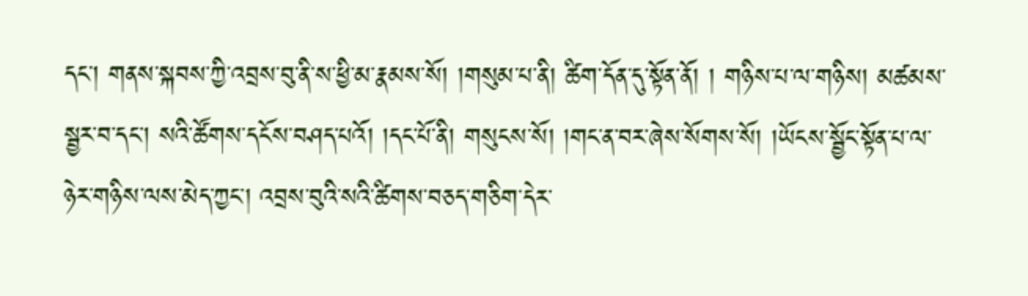དང་། གནས་སྐབས་ཀྱི་འབྲས་བུ་ནི་ས་ཕྱི་མ་རྣམས་སོ། །གསུམ་པ་ནི། ཚིག་དོན་དུ་སྟོན་ནོ། ། གཉིས་པ་ལ་གཉིས། མཚམས་སྦྱར་བ་དང་། སའི་ཚོགས་དངོས་བཤད་པའོ། །དང་པོ་ནི། གསུངས་སོ། །གང་ན་བར་ཞེས་སོགས་སོ། །ཡོངས་སྦྱོང་སྟོན་པ་ལ་ཉེར་གཉིས་ལས་མེད་ཀྱང་། འབྲས་བུའི་སའི་ཚིགས་བཅད་གཅིག་དེར་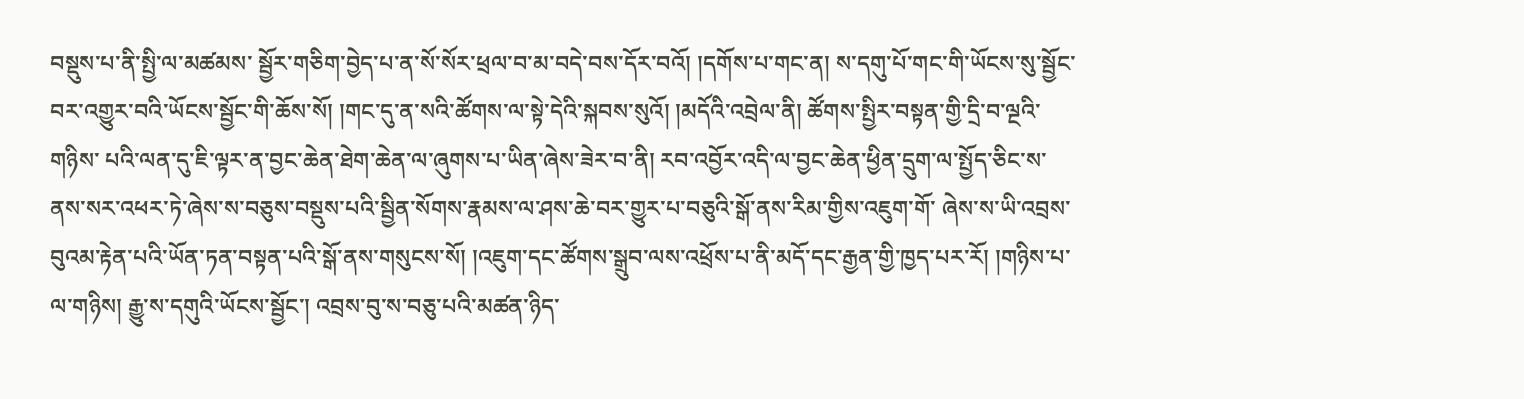བསྡུས་པ་ནི་སྤྱི་ལ་མཚམས་ སྦྱོར་གཅིག་བྱེད་པ་ན་སོ་སོར་ཕྲལ་བ་མ་བདེ་བས་དོར་བའོ། །དགོས་པ་གང་ན། ས་དགུ་པོ་གང་གི་ཡོངས་སུ་སྦྱོང་བར་འགྱུར་བའི་ཡོངས་སྦྱོང་གི་ཆོས་སོ། །གང་དུ་ན་སའི་ཚོགས་ལ་སྟེ་དེའི་སྐབས་སུའོ། །མདོའི་འབྲེལ་ནི། ཚོགས་སྤྱིར་བསྟན་གྱི་དྲི་བ་ལྔའི་གཉིས་ པའི་ལན་དུ་ཇི་ལྟར་ན་བྱང་ཆེན་ཐེག་ཆེན་ལ་ཞུགས་པ་ཡིན་ཞེས་ཟེར་བ་ནི། རབ་འབྱོར་འདི་ལ་བྱང་ཆེན་ཕྱིན་དྲུག་ལ་སྤྱོད་ཅིང་ས་ནས་སར་འཕར་ཏེ་ཞེས་ས་བཅུས་བསྡུས་པའི་སྦྱིན་སོགས་རྣམས་ལ་ཤས་ཆེ་བར་གྱུར་པ་བཅུའི་སྒོ་ནས་རིམ་གྱིས་འཇུག་གོ་ ཞེས་ས་ཡི་འབྲས་བུའམ་རྟེན་པའི་ཡོན་ཏན་བསྟན་པའི་སྒོ་ནས་གསུངས་སོ། །འཇུག་དང་ཚོགས་སྒྲུབ་ལས་འཕྲོས་པ་ནི་མདོ་དང་རྒྱན་གྱི་ཁྱད་པར་རོ། །གཉིས་པ་ལ་གཉིས། རྒྱུ་ས་དགུའི་ཡོངས་སྦྱོང་། འབྲས་བུ་ས་བཅུ་པའི་མཚན་ཉིད་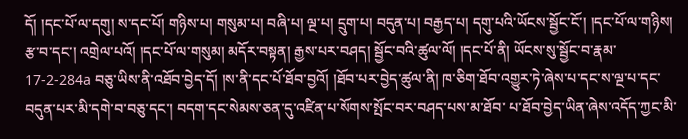དོ། །དང་པོ་ལ་དགུ། ས་དང་པོ། གཉིས་པ། གསུམ་པ། བཞི་པ། ལྔ་པ། དྲུག་པ། བདུན་པ། བརྒྱད་པ། དགུ་པའི་ཡོངས་སྦྱོང་ངོ་། །དང་པོ་ལ་གཉིས། རྩ་བ་དང་། འགྲེལ་པའོ། །དང་པོ་ལ་གསུམ། མདོར་བསྟན། རྒྱས་པར་བཤད། སྦྱོང་བའི་ཚུལ་ལོ། །དང་པོ་ནི། ཡོངས་སུ་སྦྱོང་བ་རྣམ་ 17-2-284a བཅུ་ཡིས་ནི་འཐོབ་བྱེད་དོ། །ས་ནི་དང་པོ་ཐོབ་བྱའོ། །ཐོབ་པར་བྱེད་ཚུལ་ནི། ཁ་ཅིག་ཐོབ་འགྱུར་ཏེ་ཞེས་པ་དང་ས་ལྔ་པ་དང་བདུན་པར་མི་དགེ་བ་བཅུ་དང་། བདག་དང་སེམས་ཅན་དུ་འཛིན་པ་སོགས་སྤོང་བར་བཤད་པས་མ་ཐོབ་ པ་ཐོབ་བྱེད་ཡིན་ཞེས་འདོད་ཀྱང་མི་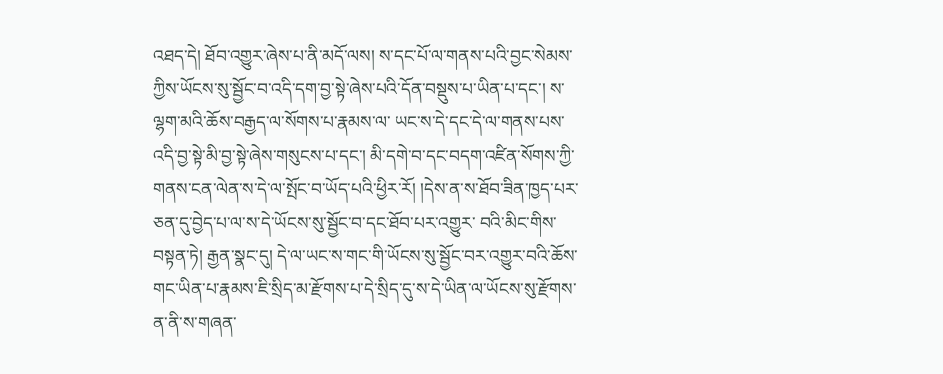འཐད་དེ། ཐོབ་འགྱུར་ཞེས་པ་ནི་མདོ་ལས། ས་དང་པོ་ལ་གནས་པའི་བྱང་སེམས་ཀྱིས་ཡོངས་སུ་སྦྱོང་བ་འདི་དག་བྱ་སྟེ་ཞེས་པའི་དོན་བསྡུས་པ་ཡིན་པ་དང་། ས་ལྷག་མའི་ཆོས་བརྒྱད་ལ་སོགས་པ་རྣམས་ལ་ ཡང་ས་དེ་དང་དེ་ལ་གནས་པས་འདི་བྱ་སྟེ་མི་བྱ་སྟེ་ཞེས་གསུངས་པ་དང་། མི་དགེ་བ་དང་བདག་འཛིན་སོགས་ཀྱི་གནས་ངན་ལེན་ས་དེ་ལ་སྤོང་བ་ཡོད་པའི་ཕྱིར་རོ། །དེས་ན་ས་ཐོབ་ཟིན་ཁྱད་པར་ཅན་དུ་བྱེད་པ་ལ་ས་དེ་ཡོངས་སུ་སྦྱོང་བ་དང་ཐོབ་པར་འགྱུར་ བའི་མིང་གིས་བསྟན་ཏེ། རྒྱན་སྣང་དུ། དེ་ལ་ཡང་ས་གང་གི་ཡོངས་སུ་སྦྱོང་བར་འགྱུར་བའི་ཆོས་གང་ཡིན་པ་རྣམས་ཇི་སྲིད་མ་རྫོགས་པ་དེ་སྲིད་དུ་ས་དེ་ཡིན་ལ་ཡོངས་སུ་རྫོགས་ན་ནི་ས་གཞན་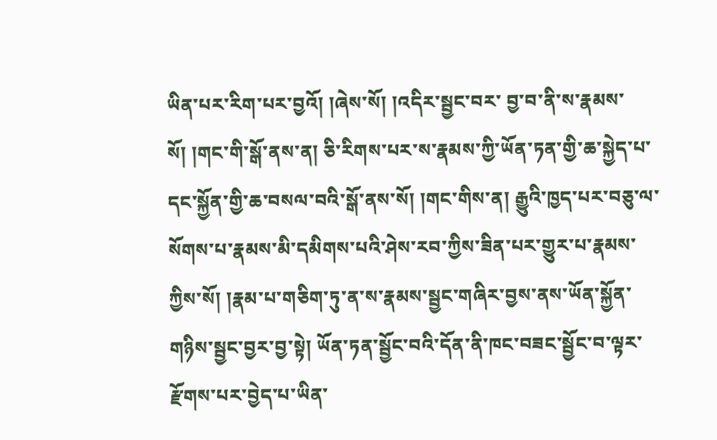ཡིན་པར་རིག་པར་བྱའོ། །ཞེས་སོ། །འདིར་སྦྱང་བར་ བྱ་བ་ནི་ས་རྣམས་སོ། །གང་གི་སྒོ་ནས་ན། ཅི་རིགས་པར་ས་རྣམས་ཀྱི་ཡོན་ཏན་གྱི་ཆ་སྐྱེད་པ་དང་སྐྱོན་གྱི་ཆ་བསལ་བའི་སྒོ་ནས་སོ། །གང་གིས་ན། རྒྱུའི་ཁྱད་པར་བཅུ་ལ་སོགས་པ་རྣམས་མི་དམིགས་པའི་ཤེས་རབ་ཀྱིས་ཟིན་པར་གྱུར་པ་རྣམས་ ཀྱིས་སོ། །རྣམ་པ་གཅིག་ཏུ་ན་ས་རྣམས་སྦྱང་གཞིར་བྱས་ནས་ཡོན་སྐྱོན་གཉིས་སྦྱང་བྱར་བྱ་སྟེ། ཡོན་ཏན་སྦྱོང་བའི་དོན་ནི་ཁང་བཟང་སྦྱོང་བ་ལྟར་རྫོགས་པར་བྱེད་པ་ཡིན་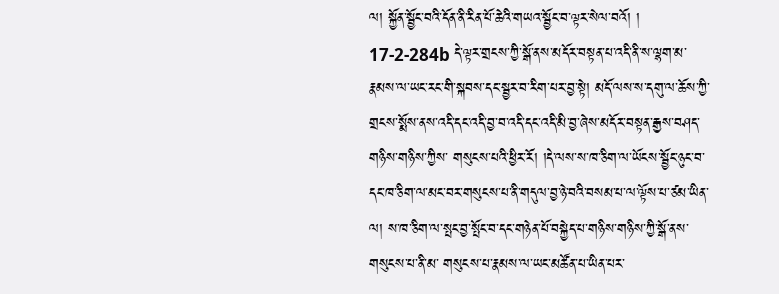ལ། སྐྱོན་སྦྱོང་བའི་དོན་ནི་རིན་པོ་ཆེའི་གཡའ་སྦྱོང་བ་ལྟར་སེལ་བའོ། ། 17-2-284b དེ་ལྟར་གྲངས་ཀྱི་སྒོ་ནས་མདོར་བསྟན་པ་འདི་ནི་ས་ལྷག་མ་རྣམས་ལ་ཡང་རང་གི་སྐབས་དང་སྦྱར་བ་རིག་པར་བྱ་སྟེ། མདོ་ལས་ས་དགུ་ལ་ཆོས་ཀྱི་གྲངས་སྨོས་ནས་འདི་དང་འདི་བྱ་བ་འདི་དང་འདི་མི་བྱ་ཞེས་མདོར་བསྟན་རྒྱས་བཤད་གཉིས་གཉིས་ཀྱིས་ གསུངས་པའི་ཕྱིར་རོ། །དེ་ལས་ས་ཁ་ཅིག་ལ་ཡོངས་སྦྱོང་ཉུང་བ་དང་ཁ་ཅིག་ལ་མང་བར་གསུངས་པ་ནི་གདུལ་བྱ་ཉེ་བའི་བསམ་པ་ལ་ལྟོས་པ་ཙམ་ཡིན་ལ། ས་ཁ་ཅིག་ལ་སྤང་བྱ་སྤོང་བ་དང་གཉེན་པོ་བསྐྱེད་པ་གཉིས་གཉིས་ཀྱི་སྒོ་ནས་གསུངས་པ་ནི་མ་ གསུངས་པ་རྣམས་ལ་ཡང་མཚོན་པ་ཡིན་པར་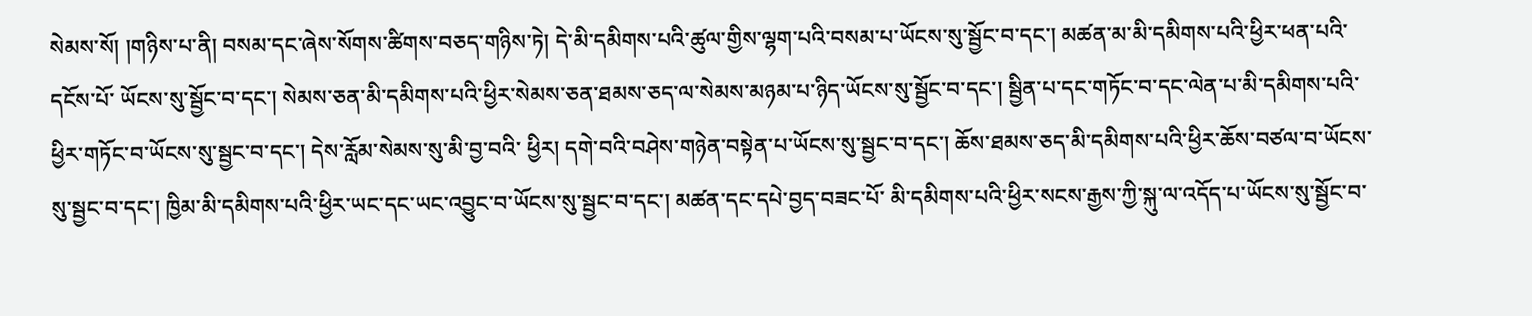སེམས་སོ། །གཉིས་པ་ནི། བསམ་དང་ཞེས་སོགས་ཚིགས་བཅད་གཉིས་ཏེ། དེ་མི་དམིགས་པའི་ཚུལ་གྱིས་ལྷག་པའི་བསམ་པ་ཡོངས་སུ་སྦྱོང་བ་དང་། མཚན་མ་མི་དམིགས་པའི་ཕྱིར་ཕན་པའི་དངོས་པོ་ ཡོངས་སུ་སྦྱོང་བ་དང་། སེམས་ཅན་མི་དམིགས་པའི་ཕྱིར་སེམས་ཅན་ཐམས་ཅད་ལ་སེམས་མཉམ་པ་ཉིད་ཡོངས་སུ་སྦྱོང་བ་དང་། སྦྱིན་པ་དང་གཏོང་བ་དང་ལེན་པ་མི་དམིགས་པའི་ཕྱིར་གཏོང་བ་ཡོངས་སུ་སྦྱང་བ་དང་། དེས་རློམ་སེམས་སུ་མི་བྱ་བའི་ ཕྱིར། དགེ་བའི་བཤེས་གཉེན་བསྟེན་པ་ཡོངས་སུ་སྦྱང་བ་དང་། ཆོས་ཐམས་ཅད་མི་དམིགས་པའི་ཕྱིར་ཆོས་བཙལ་བ་ཡོངས་སུ་སྦྱང་བ་དང་། ཁྱིམ་མི་དམིགས་པའི་ཕྱིར་ཡང་དང་ཡང་འབྱུང་བ་ཡོངས་སུ་སྦྱང་བ་དང་། མཚན་དང་དཔེ་བྱད་བཟང་པོ་ མི་དམིགས་པའི་ཕྱིར་སངས་རྒྱས་ཀྱི་སྐུ་ལ་འདོད་པ་ཡོངས་སུ་སྦྱོང་བ་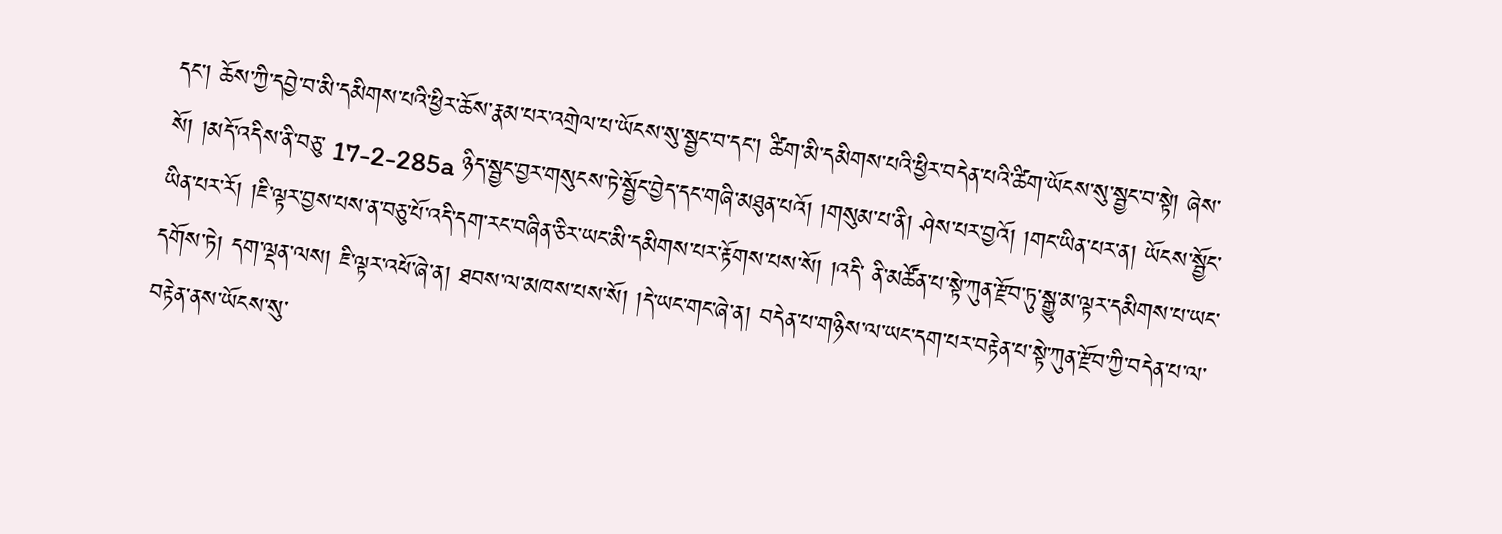དང་། ཆོས་ཀྱི་དབྱེ་བ་མི་དམིགས་པའི་ཕྱིར་ཆོས་རྣམ་པར་འགྲེལ་པ་ཡོངས་སུ་སྦྱང་བ་དང་། ཚིག་མི་དམིགས་པའི་ཕྱིར་བདེན་པའི་ཚིག་ཡོངས་སུ་སྦྱང་བ་སྟེ། ཞེས་སོ། །མདོ་འདིས་ནི་བཅུ་ 17-2-285a ཉིད་སྦྱང་བྱར་གསུངས་ཏེ་སྦྱོང་བྱེད་དང་གཞི་མཐུན་པའོ། །གསུམ་པ་ནི། ཤེས་པར་བྱའོ། །གང་ཡིན་པར་ན། ཡོངས་སྦྱོང་ཡིན་པར་རོ། །ཇི་ལྟར་བྱས་པས་ན་བཅུ་པོ་འདི་དག་རང་བཞིན་ཅིར་ཡང་མི་དམིགས་པར་རྟོགས་པས་སོ། །འདི་ ནི་མཚོན་པ་སྟེ་ཀུན་རྫོབ་ཏུ་སྒྱུ་མ་ལྟར་དམིགས་པ་ཡང་དགོས་ཏེ། དག་ལྡན་ལས། ཇི་ལྟར་འཕོ་ཞེ་ན། ཐབས་ལ་མཁས་པས་སོ། །དེ་ཡང་གང་ཞེ་ན། བདེན་པ་གཉིས་ལ་ཡང་དག་པར་བརྟེན་པ་སྟེ་ཀུན་རྫོབ་ཀྱི་བདེན་པ་ལ་བརྟེན་ནས་ཡོངས་སུ་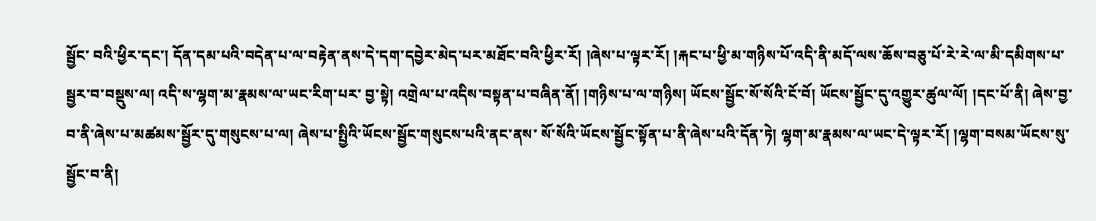སྦྱོང་ བའི་ཕྱིར་དང་། དོན་དམ་པའི་བདེན་པ་ལ་བརྟེན་ནས་དེ་དག་དབྱེར་མེད་པར་མཐོང་བའི་ཕྱིར་རོ། །ཞེས་པ་ལྟར་རོ། །རྐང་པ་ཕྱི་མ་གཉིས་པོ་འདི་ནི་མདོ་ལས་ཆོས་བཅུ་པོ་རེ་རེ་ལ་མི་དམིགས་པ་སྦྱར་བ་བསྡུས་ལ། འདི་ས་ལྷག་མ་རྣམས་ལ་ཡང་རིག་པར་ བྱ་སྟེ། འགྲེལ་པ་འདིས་བསྟན་པ་བཞིན་ནོ། །གཉིས་པ་ལ་གཉིས། ཡོངས་སྦྱོང་སོ་སོའི་ངོ་བོ། ཡོངས་སྦྱོང་དུ་འགྱུར་ཚུལ་ལོ། །དང་པོ་ནི། ཞེས་བྱ་བ་ནི་ཞེས་པ་མཚམས་སྦྱོར་དུ་གསུངས་པ་ལ། ཞེས་པ་སྤྱིའི་ཡོངས་སྦྱོང་གསུངས་པའི་ནང་ནས་ སོ་སོའི་ཡོངས་སྦྱོང་སྟོན་པ་ནི་ཞེས་པའི་དོན་ཏེ། ལྷག་མ་རྣམས་ལ་ཡང་དེ་ལྟར་རོ། །ལྷག་བསམ་ཡོངས་སུ་སྦྱོང་བ་ནི།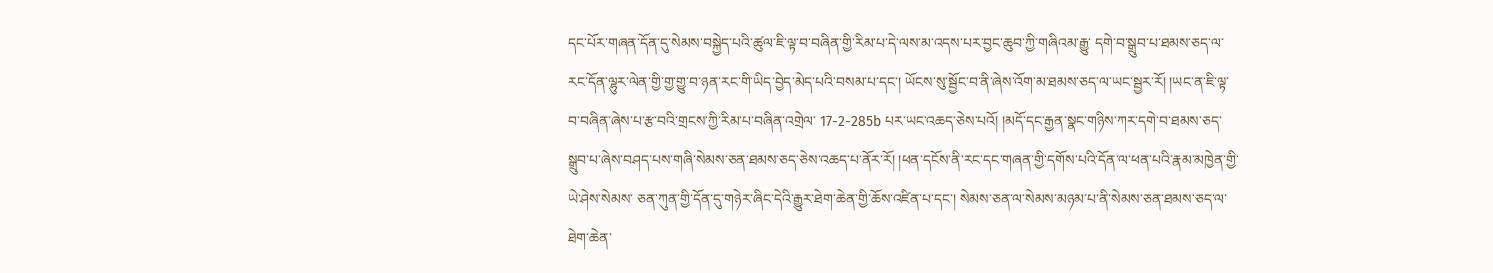དང་པོར་གཞན་དོན་དུ་སེམས་བསྐྱེད་པའི་ཚུལ་ཇི་ལྟ་བ་བཞིན་གྱི་རིམ་པ་དེ་ལས་མ་འདས་པར་བྱང་ཆུབ་ཀྱི་གཞིའམ་རྒྱུ་ དགེ་བ་སྒྲུབ་པ་ཐམས་ཅད་ལ་རང་དོན་ལྷུར་ལེན་གྱི་གྱ་གྱུ་བ་ཉན་རང་གི་ཡིད་བྱེད་མེད་པའི་བསམ་པ་དང་། ཡོངས་སུ་སྦྱོང་བ་ནི་ཞེས་འོག་མ་ཐམས་ཅད་ལ་ཡང་སྦྱར་རོ། །ཡང་ན་ཇི་ལྟ་བ་བཞིན་ཞེས་པ་རྩ་བའི་གྲངས་ཀྱི་རིམ་པ་བཞིན་འགྲེལ་ 17-2-285b པར་ཡང་འཆད་ཅེས་པའོ། །མདོ་དང་རྒྱན་སྣང་གཉིས་ཀར་དགེ་བ་ཐམས་ཅད་སྒྲུབ་པ་ཞེས་བཤད་པས་གཞི་སེམས་ཅན་ཐམས་ཅད་ཅེས་འཆད་པ་ནོར་རོ། །ཕན་དངོས་ནི་རང་དང་གཞན་གྱི་དགོས་པའི་དོན་ལ་ཕན་པའི་རྣམ་མཁྱེན་གྱི་ཡེ་ཤེས་སེམས་ ཅན་ཀུན་གྱི་དོན་དུ་གཉེར་ཞིང་དེའི་རྒྱུར་ཐེག་ཆེན་གྱི་ཆོས་འཛིན་པ་དང་། སེམས་ཅན་ལ་སེམས་མཉམ་པ་ནི་སེམས་ཅན་ཐམས་ཅད་ལ་ཐེག་ཆེན་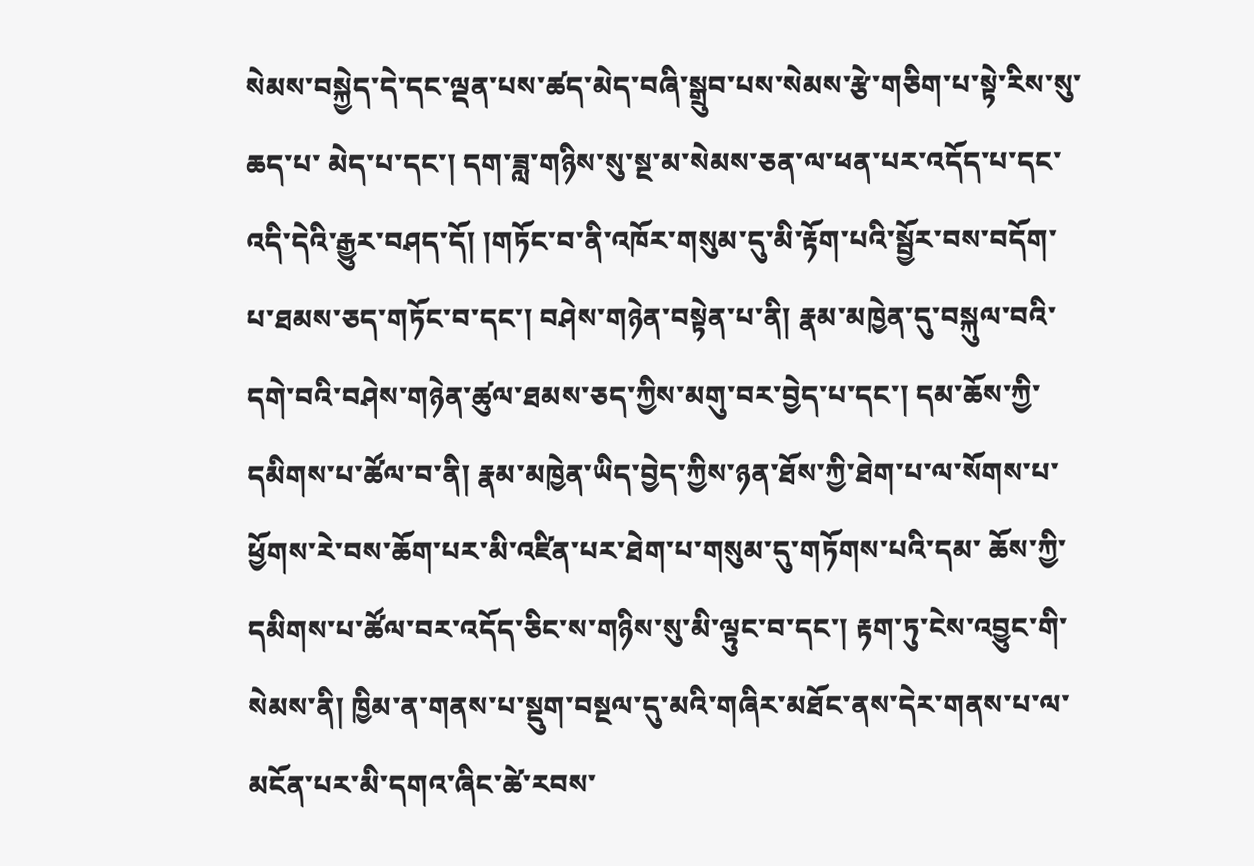སེམས་བསྐྱེད་དེ་དང་ལྡན་པས་ཚད་མེད་བཞི་སྒྲུབ་པས་སེམས་རྩེ་གཅིག་པ་སྟེ་རིས་སུ་ཆད་པ་ མེད་པ་དང་། དག་ཟླ་གཉིས་སུ་སྔ་མ་སེམས་ཅན་ལ་ཕན་པར་འདོད་པ་དང་འདི་དེའི་རྒྱུར་བཤད་དོ། །གཏོང་བ་ནི་འཁོར་གསུམ་དུ་མི་རྟོག་པའི་སྦྱོར་བས་བདོག་པ་ཐམས་ཅད་གཏོང་བ་དང་། བཤེས་གཉེན་བསྟེན་པ་ནི། རྣམ་མཁྱེན་དུ་བསྐུལ་བའི་ དགེ་བའི་བཤེས་གཉེན་ཚུལ་ཐམས་ཅད་ཀྱིས་མགུ་བར་བྱེད་པ་དང་། དམ་ཆོས་ཀྱི་དམིགས་པ་ཚོལ་བ་ནི། རྣམ་མཁྱེན་ཡིད་བྱེད་ཀྱིས་ཉན་ཐོས་ཀྱི་ཐེག་པ་ལ་སོགས་པ་ཕྱོགས་རེ་བས་ཆོག་པར་མི་འཛིན་པར་ཐེག་པ་གསུམ་དུ་གཏོགས་པའི་དམ་ ཆོས་ཀྱི་དམིགས་པ་ཚོལ་བར་འདོད་ཅིང་ས་གཉིས་སུ་མི་ལྟུང་བ་དང་། རྟག་ཏུ་ངེས་འབྱུང་གི་སེམས་ནི། ཁྱིམ་ན་གནས་པ་སྡུག་བསྔལ་དུ་མའི་གཞིར་མཐོང་ནས་དེར་གནས་པ་ལ་མངོན་པར་མི་དགའ་ཞིང་ཚེ་རབས་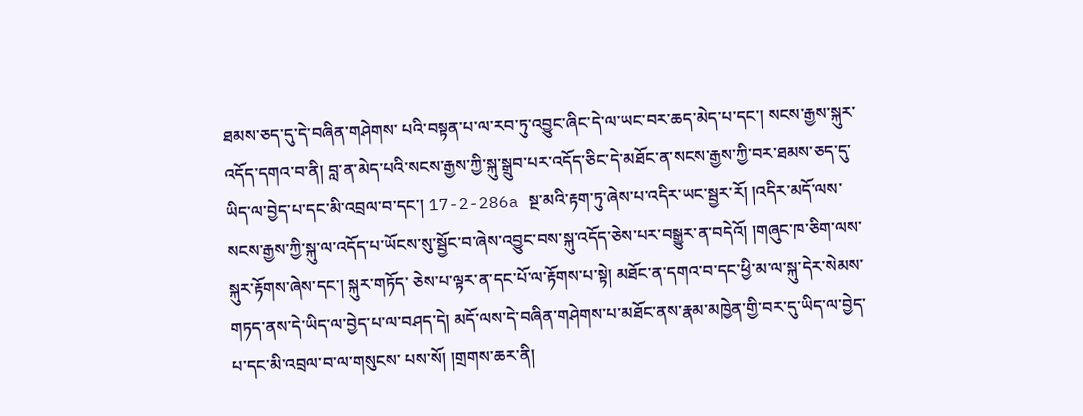ཐམས་ཅད་དུ་དེ་བཞིན་གཤེགས་ པའི་བསྟན་པ་ལ་རབ་ཏུ་འབྱུང་ཞིང་དེ་ལ་ཡང་བར་ཆད་མེད་པ་དང་། སངས་རྒྱས་སྐུར་འདོད་དགའ་བ་ནི། བླ་ན་མེད་པའི་སངས་རྒྱས་ཀྱི་སྐུ་སྒྲུབ་པར་འདོད་ཅིང་དེ་མཐོང་ན་སངས་རྒྱས་ཀྱི་བར་ཐམས་ཅད་དུ་ཡིད་ལ་བྱེད་པ་དང་མི་འབྲལ་བ་དང་། 17-2-286a སྔ་མའི་རྟག་ཏུ་ཞེས་པ་འདིར་ཡང་སྦྱར་རོ། །འདིར་མདོ་ལས་སངས་རྒྱས་ཀྱི་སྐུ་ལ་འདོད་པ་ཡོངས་སུ་སྦྱོང་བ་ཞེས་འབྱུང་བས་སྐུ་འདོད་ཅེས་པར་བསྒྱུར་ན་བདེའོ། །གཞུང་ཁ་ཅིག་ལས་སྐུར་རྟོགས་ཞེས་དང་། སྐུར་གཏོད་ ཅེས་པ་ལྟར་ན་དང་པོ་ལ་རྟོགས་པ་སྟེ། མཐོང་ན་དགའ་བ་དང་ཕྱི་མ་ལ་སྐུ་དེར་སེམས་གཏད་ནས་དེ་ཡིད་ལ་བྱེད་པ་ལ་བཤད་དེ། མདོ་ལས་དེ་བཞིན་གཤེགས་པ་མཐོང་ནས་རྣམ་མཁྱེན་གྱི་བར་དུ་ཡིད་ལ་བྱེད་པ་དང་མི་འབྲལ་བ་ལ་གསུངས་ པས་སོ། །གྲགས་ཆར་ནི།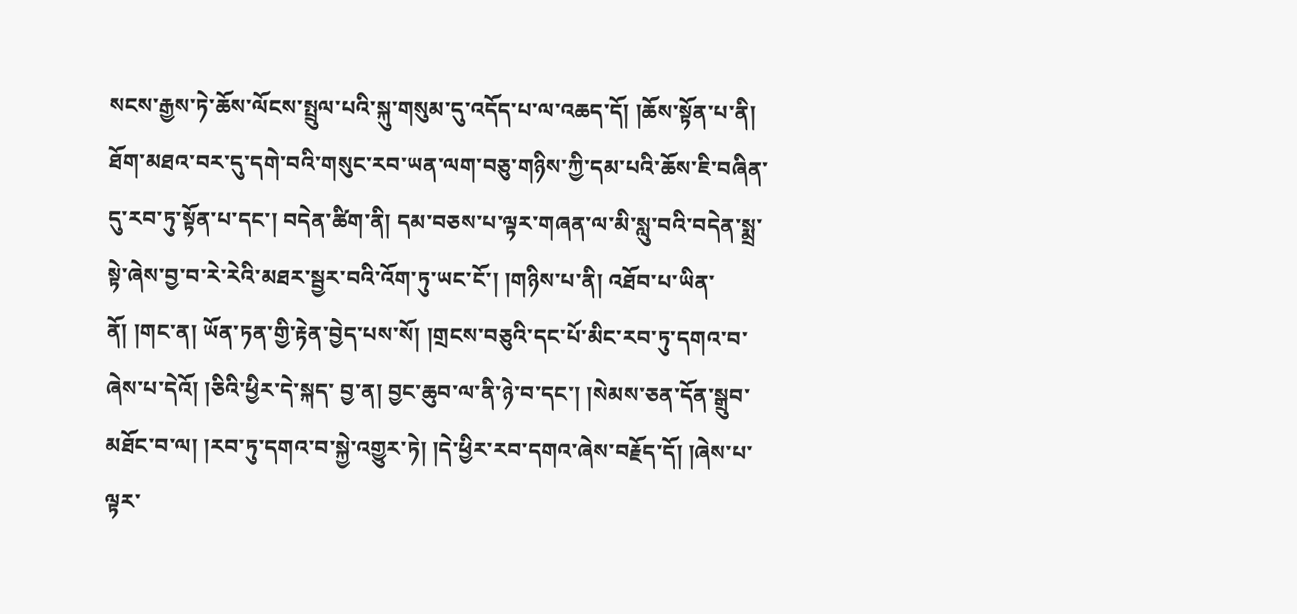སངས་རྒྱས་ཏེ་ཆོས་ལོངས་སྤྲུལ་པའི་སྐུ་གསུམ་དུ་འདོད་པ་ལ་འཆད་དོ། །ཆོས་སྟོན་པ་ནི། ཐོག་མཐའ་བར་དུ་དགེ་བའི་གསུང་རབ་ཡན་ལག་བཅུ་གཉིས་ཀྱི་དམ་པའི་ཆོས་ཇི་བཞིན་དུ་རབ་ཏུ་སྟོན་པ་དང་། བདེན་ཚིག་ནི། དམ་བཅས་པ་ལྟར་གཞན་ལ་མི་སླུ་བའི་བདེན་སྨྲ་སྟེ་ཞེས་བྱ་བ་རེ་རེའི་མཐར་སྦྱར་བའི་འོག་ཏུ་ཡང་ངོ་། །གཉིས་པ་ནི། འཐོབ་པ་ཡིན་ནོ། །གང་ན། ཡོན་ཏན་གྱི་རྟེན་བྱེད་པས་སོ། །གྲངས་བཅུའི་དང་པོ་མིང་རབ་ཏུ་དགའ་བ་ཞེས་པ་དེའོ། །ཅིའི་ཕྱིར་དེ་སྐད་ བྱ་ན། བྱང་ཆུབ་ལ་ནི་ཉེ་བ་དང་། །སེམས་ཅན་དོན་སྒྲུབ་མཐོང་བ་ལ། །རབ་ཏུ་དགའ་བ་སྐྱེ་འགྱུར་ཏེ། །དེ་ཕྱིར་རབ་དགའ་ཞེས་བརྗོད་དོ། །ཞེས་པ་ལྟར་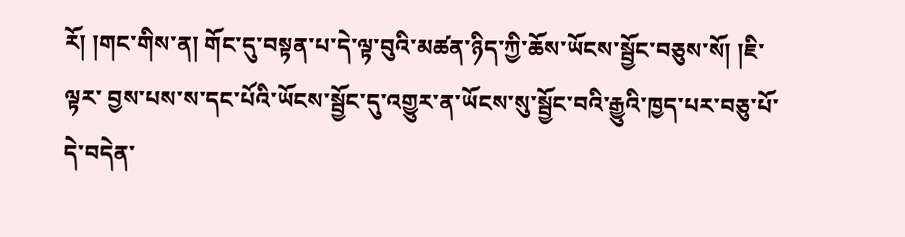རོ། །གང་གིས་ན། གོང་དུ་བསྟན་པ་དེ་ལྟ་བུའི་མཚན་ཉིད་ཀྱི་ཆོས་ཡོངས་སྦྱོང་བཅུས་སོ། །ཇི་ལྟར་ བྱས་པས་ས་དང་པོའི་ཡོངས་སྦྱོང་དུ་འགྱུར་ན་ཡོངས་སུ་སྦྱོང་བའི་རྒྱུའི་ཁྱད་པར་བཅུ་པོ་དེ་བདེན་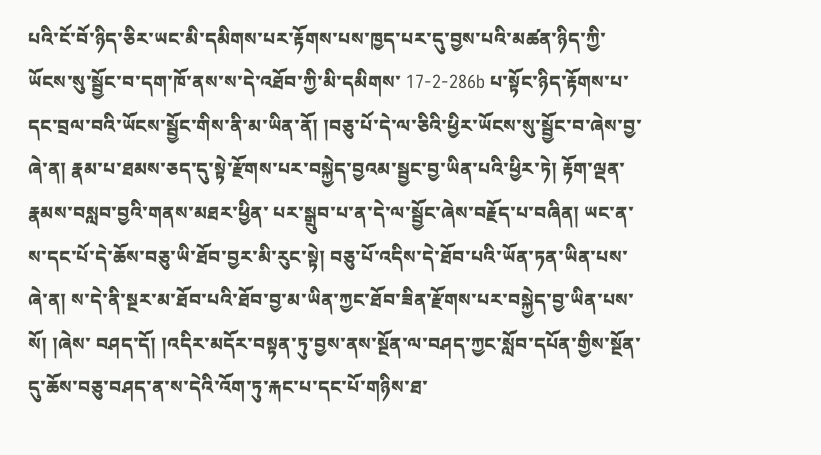པའི་ངོ་བོ་ཉིད་ཅིར་ཡང་མི་དམིགས་པར་རྟོགས་པས་ཁྱད་པར་དུ་བྱས་པའི་མཚན་ཉིད་ཀྱི་ཡོངས་སུ་སྦྱོང་བ་དག་ཁོ་ནས་ས་དེ་འཐོབ་ཀྱི་མི་དམིགས་ 17-2-286b པ་སྟོང་ཉིད་རྟོགས་པ་དང་བྲལ་བའི་ཡོངས་སྦྱོང་གིས་ནི་མ་ཡིན་ནོ། །བཅུ་པོ་དེ་ལ་ཅིའི་ཕྱིར་ཡོངས་སུ་སྦྱོང་བ་ཞེས་བྱ་ཞེ་ན། རྣམ་པ་ཐམས་ཅད་དུ་སྟེ་རྫོགས་པར་བསྐྱེད་བྱའམ་སྦྱང་བྱ་ཡིན་པའི་ཕྱིར་ཏེ། རྟོག་ལྡན་རྣམས་བསླབ་བྱའི་གནས་མཐར་ཕྱིན་ པར་སྒྲུབ་པ་ན་དེ་ལ་སྦྱོང་ཞེས་བརྗོད་པ་བཞིན། ཡང་ན་ས་དང་པོ་དེ་ཆོས་བཅུ་ཡི་ཐོབ་བྱར་མི་རུང་སྟེ། བཅུ་པོ་འདིས་དེ་ཐོབ་པའི་ཡོན་ཏན་ཡིན་པས་ཞེ་ན། ས་དེ་ནི་སྔར་མ་ཐོབ་པའི་ཐོབ་བྱ་མ་ཡིན་ཀྱང་ཐོབ་ཟིན་རྫོགས་པར་བསྐྱེད་བྱ་ཡིན་པས་སོ། །ཞེས་ བཤད་དོ། །འདིར་མདོར་བསྟན་ཏུ་བྱས་ནས་སྔོན་ལ་བཤད་ཀྱང་སློབ་དཔོན་གྱིས་སྔོན་དུ་ཆོས་བཅུ་བཤད་ན་ས་དེའི་འོག་ཏུ་རྐང་པ་དང་པོ་གཉིས་ཐ་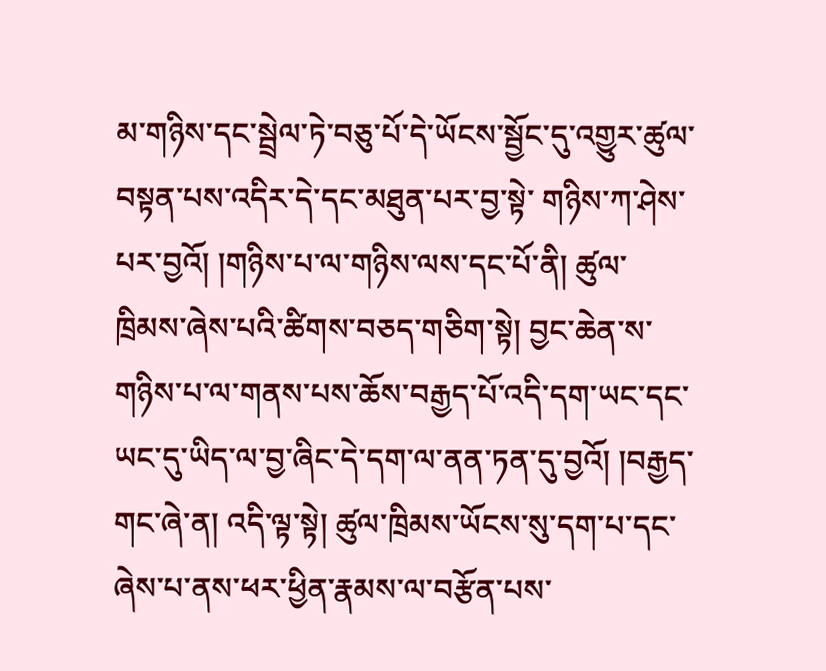མ་གཉིས་དང་སྦྲེལ་ཏེ་བཅུ་པོ་དེ་ཡོངས་སྦྱོང་དུ་འགྱུར་ཚུལ་བསྟན་པས་འདིར་དེ་དང་མཐུན་པར་བྱ་སྟེ་ གཉིས་ཀ་ཤེས་པར་བྱའོ། །གཉིས་པ་ལ་གཉིས་ལས་དང་པོ་ནི། ཚུལ་ཁྲིམས་ཞེས་པའི་ཚིགས་བཅད་གཅིག་སྟེ། བྱང་ཆེན་ས་གཉིས་པ་ལ་གནས་པས་ཆོས་བརྒྱད་པོ་འདི་དག་ཡང་དང་ཡང་དུ་ཡིད་ལ་བྱ་ཞིང་དེ་དག་ལ་ནན་ཏན་དུ་བྱའོ། །བརྒྱད་གང་ཞེ་ན། འདི་ལྟ་སྟེ། ཚུལ་ཁྲིམས་ཡོངས་སུ་དག་པ་དང་ཞེས་པ་ནས་ཕར་ཕྱིན་རྣམས་ལ་བརྩོན་པས་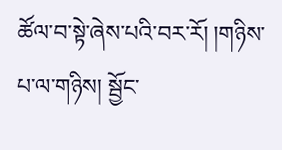ཚོལ་བ་སྟེ་ཞེས་པའི་བར་རོ། །གཉིས་པ་ལ་གཉིས། སྦྱོང་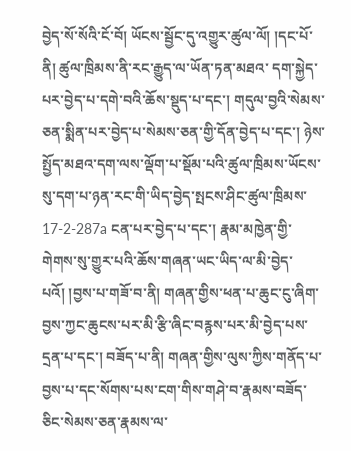བྱེད་སོ་སོའི་ངོ་བོ། ཡོངས་སྦྱོང་དུ་འགྱུར་ཚུལ་ལོ། །དང་པོ་ནི། ཚུལ་ཁྲིམས་ནི་རང་རྒྱུད་ལ་ཡོན་ཏན་མཐའ་ དག་སྐྱེད་པར་བྱེད་པ་དགེ་བའི་ཆོས་སྡུད་པ་དང་། གདུལ་བྱའི་སེམས་ཅན་སྨིན་པར་བྱེད་པ་སེམས་ཅན་གྱི་དོན་བྱེད་པ་དང་། ཉེས་སྤྱོད་མཐའ་དག་ལས་ལྡོག་པ་སྡོམ་པའི་ཚུལ་ཁྲིམས་ཡོངས་སུ་དག་པ་ཉན་རང་གི་ཡིད་བྱེད་སྤངས་ཤིང་ཚུལ་ཁྲིམས་ 17-2-287a ངན་པར་བྱེད་པ་དང་། རྣམ་མཁྱེན་གྱི་གེགས་སུ་གྱུར་པའི་ཆོས་གཞན་ཡང་ཡིད་ལ་མི་བྱེད་པའོ། །བྱས་པ་གཟོ་བ་ནི། གཞན་གྱིས་ཕན་པ་ཆུང་ངུ་ཞིག་བྱས་ཀྱང་ཆུངས་པར་མི་རྩི་ཞིང་བརྙས་པར་མི་བྱེད་པས་དྲན་པ་དང་། བཟོད་པ་ནི། གཞན་གྱིས་ལུས་ཀྱིས་གནོད་པ་བྱས་པ་དང་སོགས་པས་ངག་གིས་གཤེ་བ་རྣམས་བཟོད་ཅིང་སེམས་ཅན་རྣམས་ལ་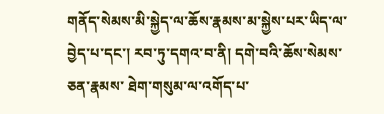གནོད་སེམས་མི་སྐྱེད་ལ་ཆོས་རྣམས་མ་སྐྱེས་པར་ཡིད་ལ་བྱེད་པ་དང་། རབ་ཏུ་དགའ་བ་ནི། དགེ་བའི་ཆོས་སེམས་ཅན་རྣམས་ ཐེག་གསུམ་ལ་འགོད་པ་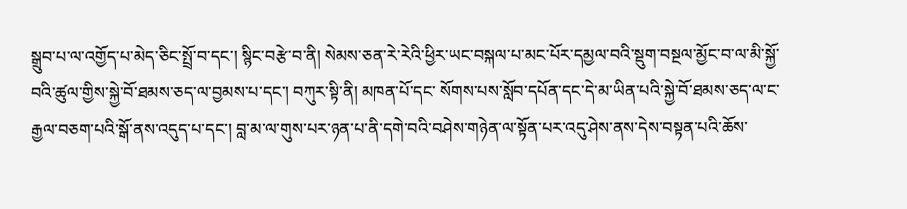སྒྲུབ་པ་ལ་འགྱོད་པ་མེད་ཅིང་སྤྲོ་བ་དང་། སྙིང་བརྩེ་བ་ནི། སེམས་ཅན་རེ་རེའི་ཕྱིར་ཡང་བསྐལ་པ་མང་པོར་དམྱལ་བའི་སྡུག་བསྔལ་མྱོང་བ་ལ་མི་སྐྱོ་བའི་ཚུལ་གྱིས་སྐྱེ་བོ་ཐམས་ཅད་ལ་བྱམས་པ་དང་། བཀུར་སྟི་ནི། མཁན་པོ་དང་ སོགས་པས་སློབ་དཔོན་དང་དེ་མ་ཡིན་པའི་སྐྱེ་བོ་ཐམས་ཅད་ལ་ང་རྒྱལ་བཅག་པའི་སྒོ་ནས་འདུད་པ་དང་། བླ་མ་ལ་གུས་པར་ཉན་པ་ནི་དགེ་བའི་བཤེས་གཉེན་ལ་སྟོན་པར་འདུ་ཤེས་ནས་དེས་བསྟན་པའི་ཆོས་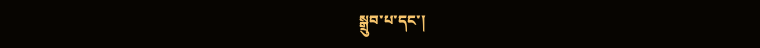སྒྲུབ་པ་དང་།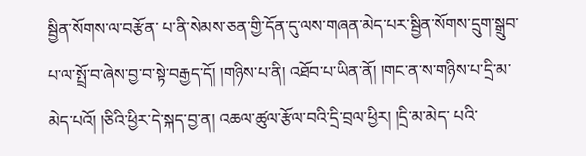སྦྱིན་སོགས་ལ་བརྩོན་ པ་ནི་སེམས་ཅན་གྱི་དོན་དུ་ལས་གཞན་མེད་པར་སྦྱིན་སོགས་དྲུག་སྒྲུབ་པ་ལ་སྤྲོ་བ་ཞེས་བྱ་བ་སྟེ་བརྒྱད་དོ། །གཉིས་པ་ནི། འཐོབ་པ་ཡིན་ནོ། །གང་ན་ས་གཉིས་པ་དྲི་མ་མེད་པའོ། །ཅིའི་ཕྱིར་དེ་སྐད་བྱ་ན། འཆལ་ཚུལ་རྩོལ་བའི་དྲི་བྲལ་ཕྱིར། །དྲི་མ་མེད་ པའི་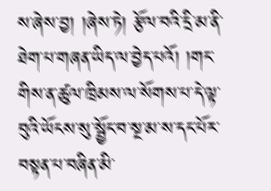ས་ཞེས་བྱ། །ཞེས་ཏེ། རྩོལ་བའི་དྲི་མ་ནི་ཐེག་པ་གཞན་ཡིད་ལ་བྱེད་པའོ། །གང་གིས་ན་ཚུལ་ཁྲིམས་ལ་སོགས་པ་དེ་ལྟ་བུའི་ཡོངས་སུ་སྦྱོང་བ་སྔ་མ་ས་དང་པོར་བསྟན་པ་བཞིན་མི་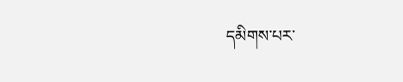དམིགས་པར་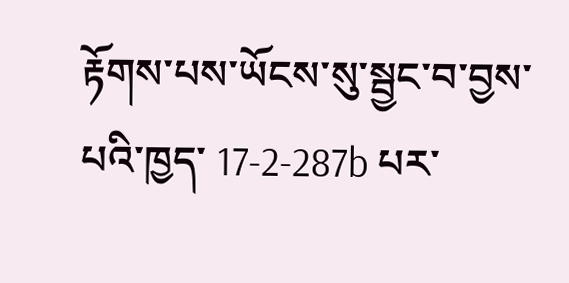རྟོགས་པས་ཡོངས་སུ་སྦྱང་བ་བྱས་པའི་ཁྱད་ 17-2-287b པར་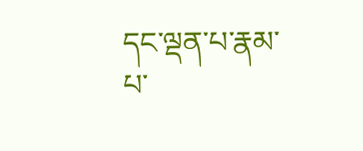དང་ལྡན་པ་རྣམ་པ་